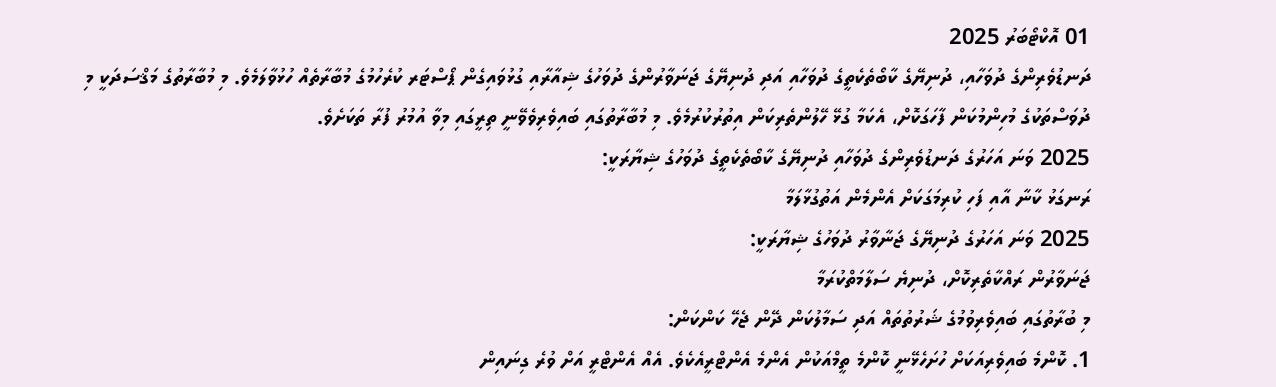01 އޮކްޓޯބަރު 2025
ދަނޑުވެރިންގެ ދުވަހާއި، ދުނިޔޭގެ ކާބޯތެކެތީގެ ދުވަހާއި އަދި ދުނިޔޭގެ ޖަނަވާރުންގެ ދުވަހުގެ ޝިއާރާއި ގުޅުވައިގެން ޕޯސްޓަރ ކުރެހުމުގެ މުބާރާތެއް ހުޅުވާލަމެވެ. މި މުބާރާތުގެ މަޤްސަދަކީ މި ދުވަސްތަކުގެ މުހިންމުކަން ފާހަގަކޮށް، އެކަމާ ގުޅޭ ހޭލުންތެރިކަން އިތުރުކުރުމެވެ. މި މުބާރާތުގައި ބައިވެރިވެވޭނީ ތިރީގައި މިވާ އުމުރު ފުރާ ތަކަށެވެ.
2025 ވަނަ އަހަރުގެ ދަނޑުވެރިންގެ ދުވަހާއި ދުނިޔޭގެ ކާބޯތެކެތީގެ ދުވަހުގެ ޝިޔާރަކީ:
ރަނގަޅު ކާނާ އާއި ފަހި ކުރިމަގަކަށް އެންމެން އަތުގުޅާލަމާ
2025 ވަނަ އަހަރުގެ ދުނިޔޭގެ ޖަނާވާރު ދުވަހުގެ ޝިޔާރަކީ:
ޖަނަވާރުން ރައްކާތެރިކޮށް، ދުނިޔެ ސަލާމަތްކުރަމާ
މި ބުރާތުގައި ބައިވެރިވުމުގެ ޝަރުތުތައް އަދި ސަމާލުކަން ދޭން ޖެހޭ ކަންކަން:
1. ކޮންމެ ބައިވެރިއަކަށް ހުށަހެޅޭނީ ކޮންމެ ތީމްއަކުން އެންމެ އެންޓްރީއެކެވެ. އެއް އެންޓްރީ އަށް ވުރެ ގިނައިން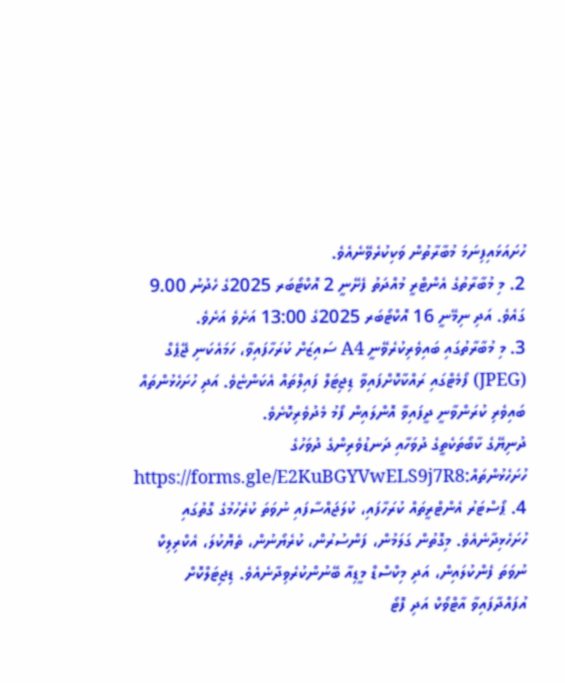ހުށައަޅައިފިނަމަ މުބާރާތުން ވަކިކުރެވޭނެއެވެ.
2. މި މުބާރާތުގެ އެންޓްރީ މުއްދަތު ފެށޭނީ 2 އޮކްޓޯބަރ 2025ގެ ހެދުނު 9.00 ގައެވެ. އަދި ނިމޭނީ 16 އޮކްޓޯބަރ 2025ގެ 13:00 އަށެވެ އަށެވެ.
3. މި މުބާރާތުގައި ބައިވެރިކުރެވޭނީ A4 ސައިޒަށް ކުރަހާފައިވާ، ހަމައެކަނި ޖޭޕެގް (JPEG) ފޯމެޓްގައި ރައްކާކޮށްފައިވާ ޑިޖިޓަލް ފައިލްތައް އެކަންޏެވެ. އަދި ހުށަހެޅުންތައް ބައިވެރި ކުރަންވާނީ ދީފައިވާ އޮންލައިން ފޯމު މެދުވެރިކޮށެވެ.
ދުނިޔޭގެ ކާބޯތަކެތީގެ ދުވަހާއި ދަނޑުވެރިންގެ ދުވަހުގެ ހުށަހެޅުންތައް:https://forms.gle/E2KuBGYVwELS9j7R8
4. ޕޯސްޓަރު އެންޓްރީތައް ކުރަހާފައި، ކުލަޖައްސާފައި ނުވަތަ ކުރެހުމުގެ ގޮތުގައި ހުށަހެޅިދާނެއެވެ. މިގޮތުން ގަލަމުން، ފަންސުރުން، ކުރެޔޯނުން، ތެޔޮކުލަ، އެކްރިލިކް ނުވަތަ ފެންކުލައިން، އަދި މިކްސްޑް މީޑިއާ ބޭނުންކުރެވިދާނެއެވެ. ޑިޖިޓަލްކޮށް އުފައްދާފައިވާ އާޓްވޯކް އަދި ފޮޓޯ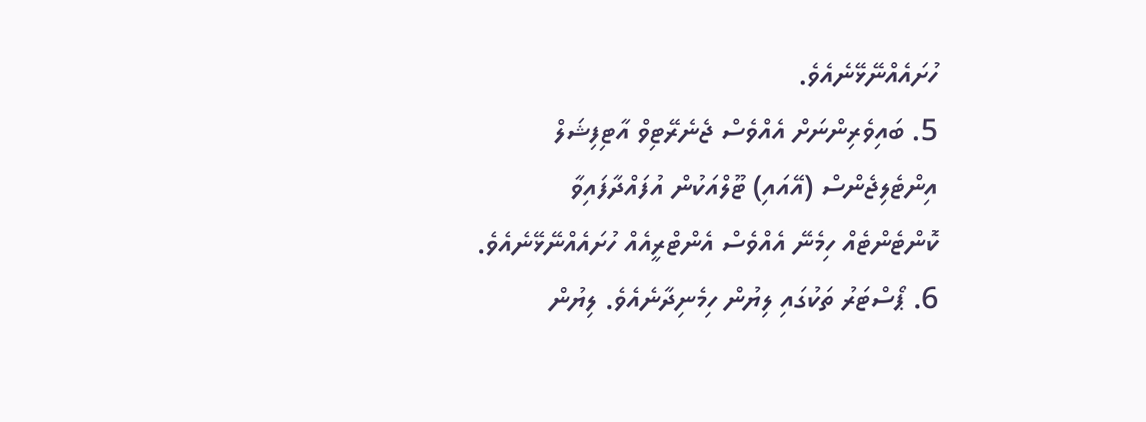ހުށައެއްނޭޅޭނެއެވެ.
5. ބައިވެރިންނަށް އެއްވެސް ޖެނެރޭޓިވް އާޓިފިޝަލް އިންޓެލިޖެންސް (އޭއައި) ޓޫލްއަކުން އުފައްދާފައިވާ ކޮންޓެންޓެއް ހިމެނޭ އެއްވެސް އެންޓްރީއެއް ހުށައެއްނޭޅޭނެއެވެ.
6. ޕޯސްޓަރު ތަކުގައި ލިޔުން ހިމެނިދާނެއެވެ. ލިޔުން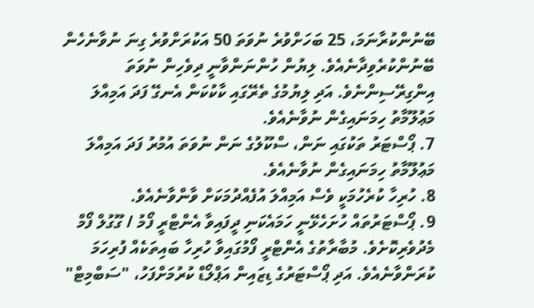ބޭނުންކުރާނަމަ، 25 ބަހަށްވުރެ ނުވަތަ 50 އަކުރަށްވުރެ ގިނަ ނުވާނެހެން ބޭނުންކުރެވިދާނެއެވެ. ލިޔުން ހުންނަންވާނީ ދިވެހިން ނުވަތަ އިންގިރޭސިންނެވެ. އަދި ލިޔުމުގެ ތެރޭގައި ކާކުކަން އެނގޭ ފަދަ އަމިއްލަ މަޢުލޫމާތު ހިމަނައިގެން ނުވާނެއެވެ.
7. ޕޯސްޓަރު ތަކުގައި ނަން، ސްކޫލުގެ ނަން ނުވަތަ އުމުރު ފަދަ އަމިއްލަ މަޢުލޫމާތު ހިމަނައިގެން ނުވާނެއެވެ.
8. ހުރިހާ ކުރެހުމަކީ ވެސް އަމިއްލަ އުފެއްދުމަކަށް ވާންވާނެއެވެ.
9. ޕޯސްޓަރުތައް ހުށަހެޅޭނީ ހަމައެކަނި ދީފައިވާ އެންޓްރީ ފޯމު / ގޫގުލް ފޯމް މެދުވެރިކޮށެވެ. މުބާރާތުގެ އެންޓްރީ ފޯމުގައިވާ ހުރިހާ ބައިތަކެއް ފުރިހަމަ ކުރަންވާނެއެވެ. އަދި ޕޯސްޓަރުގެ ޑިޒައިން އަޕްލޯޑް ކުރުމަށްފަހު، "ސަބްމިޓް"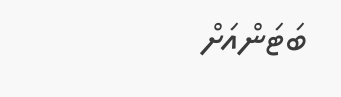ބަޓަންއަށް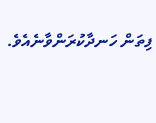ފިތަން ހަނދާކުރަންވާނެއެވެ.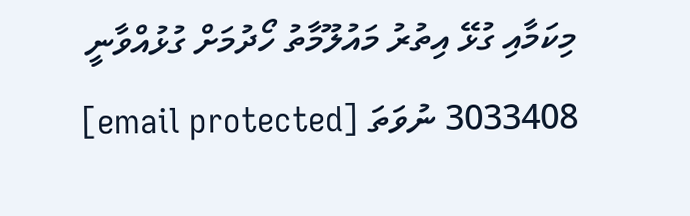މިކަމާއި ގުޅޭ އިތުރު މައުލޫމާތު ހޯދުމަށް ގުޅުއްވާނީ 3033408 ނުވަތަ [email protected]